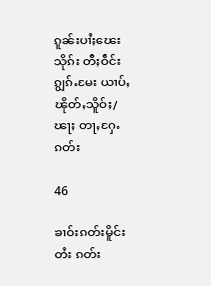ၵူၼ်းပၢႆႈၽေးသိုၵ်း တီႈဝဵင်းၵျွၵ်ႉမႄး ယၢပ်ႇၽိုတ်ႇသိူဝ်ႈ/ၽႃႈ တႃႇႁႄႉၵတ်း

46

ၶၢဝ်းၵတ်းမိူင်းတႆး ၵတ်း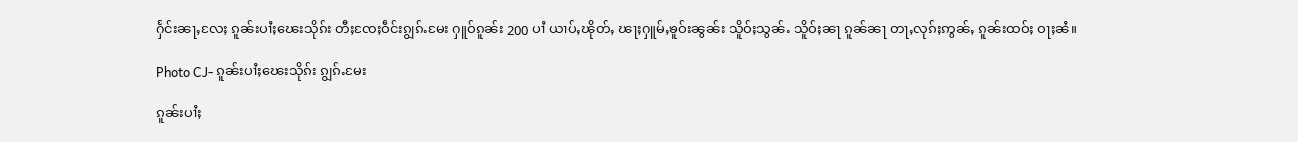ႁႅင်းၼႃႇလႄႈ ၵူၼ်းပၢႆႈၽေးသိုၵ်း တီႈၸႄႈဝဵင်းၵျွၵ်ႉမႄး ႁူဝ်ၵူၼ်း 200 ပၢႆ ယၢပ်ႇၽိုတ်ႇ ၽႃႈႁူမ်ႇၶူဝ်းၼွၼ်း သိူဝ်ႈသွၼ်ႉ သိူဝ်ႈၼႃ ၵူၼ်ၼႃ တႃႇလုၵ်ႈဢွၼ်ႇ ၵူၼ်းထဝ်ႈ ဝႃႈၼႆ။

Photo CJ- ၵူၼ်းပၢႆႈၽေးသိုၵ်း ၵျွၵ်ႉမႄး

ၵူၼ်းပၢႆႈ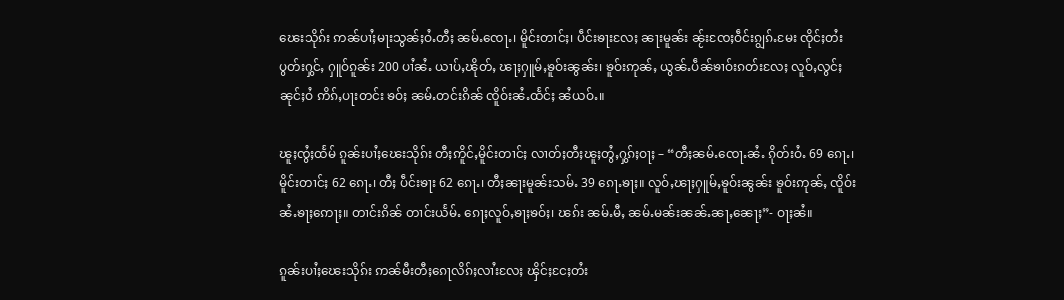ၽေးသိုၵ်း ဢၼ်ပၢႆႈမႃးသွၼ်ႈဝႆႉတီႈ ၼမ်ႉၸေႃႉ၊ မိူင်းတၢင်ႈ၊ ပဵင်းၶႃးလႄႈ ၼႃးမူၼ်း ၼႂ်းၸႄႈဝဵင်းၵျွၵ်ႉမႄး ၸိုင်ႈတႆးပွတ်းႁွင်ႇ ႁူဝ်ၵူၼ်း 200 ပၢႆၼႆႉ ယၢပ်ႇၽိုတ်ႇ ၽႃႈႁူမ်ႇၶူဝ်းၼွၼ်း၊ ၶူဝ်းဢုၼ်ႇ ယွၼ်ႉပဵၼ်ၶၢဝ်းၵတ်းလႄႈ လူဝ်ႇလွင်ႈၼုင်ႈဝႆ ဢိၵ်ႇပႃးတင်း ၶဝ်ႈ ၼမ်ႉတင်းၵိၼ် ၸိူဝ်းၼႆႉထႅင်ႈ ၼႆယဝ်ႉ။

ၽူႈၸွႆႈထႅမ် ၵူၼ်းပၢႆႈၽေးသိုၵ်း တီႈဢိူင်ႇမိူင်းတၢင်ႈ လၢတ်ႈတီႈၽူႈတွႆႇႁွၵ်ႈဝႃႈ – “တီႈၼမ်ႉၸေႃႉၼႆႉ ၵိုတ်းဝႆႉ 69 ၵေႃႉ၊ မိူင်းတၢင်ႈ 62 ၵေႃႉ၊ တီႈ ပဵင်းၶႃး 62 ၵေႃႉ၊ တီႈၼႃးမူၼ်းသမ်ႉ 39 ၵေႃႉၶႃႈ။ လူဝ်ႇၽႃႈႁူမ်ႇၶူဝ်းၼွၼ်း ၶူဝ်းဢုၼ်ႇ ၸိူဝ်းၼႆႉၶႃႈဢေႃႈ။ တၢင်းၵိၼ် တၢင်းယႅမ်ႉ ၵေႃႈလူဝ်ႇၶႃႈၶဝ်ႈ၊ ၽၵ်း ၼမ်ႉမီႇ ၼမ်ႉမၼ်းၼၼ်ႉၼႃႇၼေႃႈ”- ဝႃႈၼႆ။

ၵူၼ်းပၢႆႈၽေးသိုၵ်း ဢၼ်မီးတီႈၵေႃလိၵ်ႈလၢႆးလႄႈ ၾိင်ႈငႄႈတႆး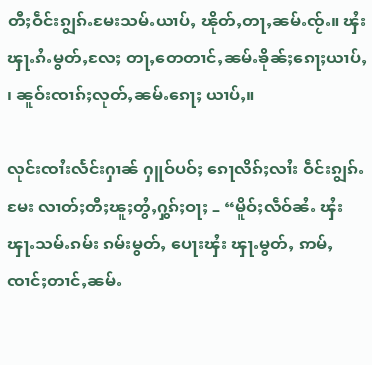တီႈဝဵင်းၵျွၵ်ႉမႄးသမ်ႉယၢပ်ႇ ၽိုတ်ႇတႃႇၼမ်ႉၸႂ်ႉ။ ၾႆးၾႃႉၵႆႉမွတ်ႇလႄႈ တႃႇတေတၢင်ႇၼမ်ႉၶိုၼ်ႈၵေႃႈယၢပ်ႇ ၊ ၼူဝ်းၸၢၵ်ႈလုတ်ႇၼမ်ႉၵေႃႈ ယၢပ်ႇ။

လုင်းၸၢႆးလႅင်းႁၢၼ် ႁူဝ်ပဝ်ႈ ၵေႃလိၵ်ႈလၢႆး ဝဵင်းၵျွၵ်ႉမႄး လၢတ်ႈတီႈၽူႈတွႆႇႁွၵ်ႈဝႃႈ – “မိူဝ်ႈလဵဝ်ၼႆႉ ၾႆးၾႃႉသမ်ႉၵမ်း ၵမ်းမွတ်ႇ ပေႃးၾႆး ၾႃႉမွတ်ႇ ဢမ်ႇၸၢင်ႈတၢင်ႇၼမ်ႉ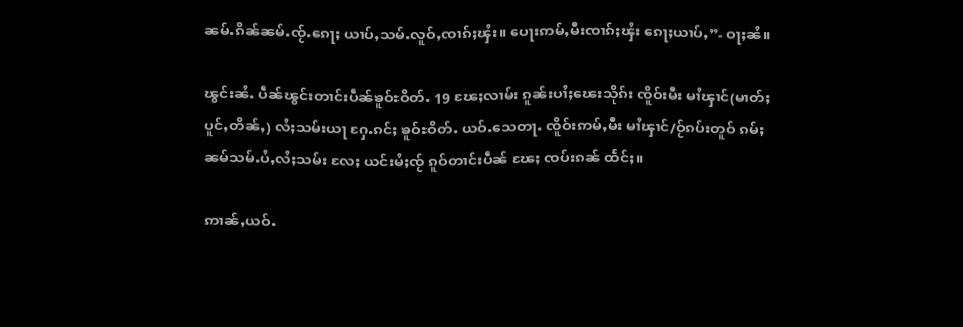ၼမ်ႉၵိၼ်ၼမ်ႉၸႂ်ႉၵေႃႈ ယၢပ်ႇသမ်ႉလူဝ်ႇၸၢၵ်ႈၾႆး။ ပေႃးဢမ်ႇမီးၸၢၵ်ႈၾႆး ၵေႃႈယၢပ်ႇ”- ဝႃႈၼႆ။

ၽွင်းၼႆႉ ပဵၼ်ၽွင်းတၢင်းပဵၼ်ၶူဝ်ႊဝိတ်ႉ 19 ၽႄႈလၢမ်း ၵူၼ်းပၢႆႈၽေးသိုၵ်း ၸိူဝ်းမီး မၢႆၾၢင်(မၢတ်ႈပူင်ႇတိၼ်ႇ) လႆႈသမ်းယႃ ႁႄႉၵင်ႈ ၶူဝ်ႊဝိတ်ႉ ယဝ်ႉသေတႃႉ ၸိူဝ်းဢမ်ႇမီး မၢႆၾၢင်/ဝႂ်ၵပ်းတူဝ် ၵမ်ႈၼမ်သမ်ႉပႆႇလႆႈသမ်း လႄႈ ယင်းမႆႈၸႂ် ၵူဝ်တၢင်းပဵၼ် ၽႄႈ ၸပ်းၵၼ် ထႅင်ႈ။

ဢၢၼ်ႇယဝ်ႉ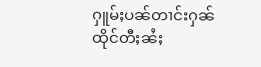ႁူမ်ႈပၼ်တၢင်းႁၼ်ထိုင်တီႈၼႆႈ